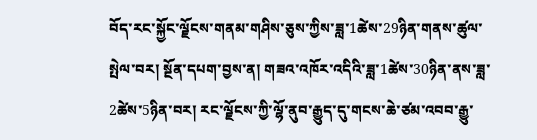བོད་རང་སྐྱོང་ལྗོངས་གནམ་གཤིས་ཅུས་ཀྱིས་ཟླ་1ཚེས་29ཉིན་གནས་ཚུལ་སྤེལ་བར། སྔོན་དཔག་བྱས་ན། གཟའ་འཁོར་འདིའི་ཟླ་1ཚེས་30ཉིན་ནས་ཟླ་2ཚེས་5ཉིན་བར། རང་ལྗོངས་ཀྱི་ལྷོ་ནུབ་རྒྱུད་དུ་གངས་ཆེ་ཙམ་འབབ་རྒྱུ་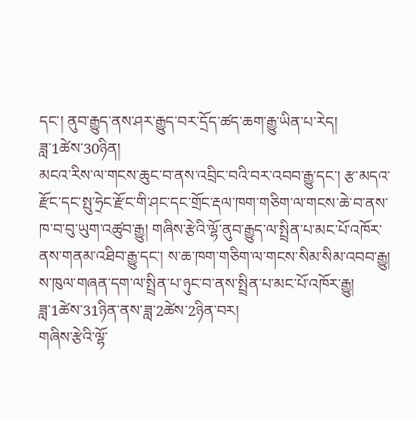དང་། ནུབ་རྒྱུད་ནས་ཤར་རྒྱུད་བར་དྲོད་ཚད་ཆག་རྒྱུ་ཡིན་པ་རེད།
ཟླ་1ཚེས་30ཉིན།
མངའ་རིས་ལ་གངས་ཆུང་བ་ནས་འབྲིང་བའི་བར་འབབ་རྒྱུ་དང་། རྩ་མདའ་རྫོང་དང་སྤུ་ཧྲེང་རྫོང་གི་ཤང་དང་གྲོང་རྡལ་ཁག་གཅིག་ལ་གངས་ཆེ་བ་ནས་ཁ་བ་བུ་ཡུག་འཚུབ་རྒྱུ། གཞིས་རྩེའི་ལྷོ་ནུབ་རྒྱུད་ལ་སྤྲིན་པ་མང་པོ་འཁོར་ནས་གནམ་འཐིབ་རྒྱུ་དང་། ས་ཆ་ཁག་གཅིག་ལ་གངས་སིམ་སིམ་འབབ་རྒྱུ། ས་ཁུལ་གཞན་དག་ལ་སྤྲིན་པ་ཉུང་བ་ནས་སྤྲིན་པ་མང་པོ་འཁོར་རྒྱུ།
ཟླ་1ཚེས་31ཉིན་ནས་ཟླ་2ཚེས་2ཉིན་བར།
གཞིས་རྩེའི་ལྷོ་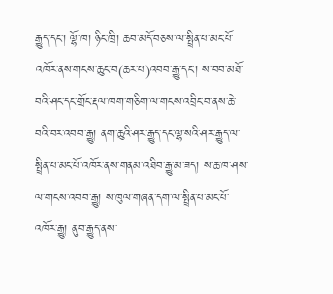རྒྱུད་དང་། ལྷོ་ཁ། ཉིང་ཁྲི། ཆབ་མདོ་བཅས་ལ་སྤྲིན་པ་མང་པོ་འཁོར་ནས་གངས་ཆུང་བ(ཆར་པ)འབབ་རྒྱུ་དང་། ས་བབ་མཐོ་བའི་ཤང་དང་གྲོང་རྡལ་ཁག་གཅིག་ལ་གངས་འབྲིང་བ་ནས་ཆེ་བའི་བར་འབབ་རྒྱུ། ནག་ཆུའི་ཤར་རྒྱུད་དང་ལྷ་སའི་ཤར་རྒྱུད་ལ་སྤྲིན་པ་མང་པོ་འཁོར་ནས་གནམ་འཐིབ་རྒྱུ་མ་ཟད། ས་ཆ་ཁ་ཤས་ལ་གངས་འབབ་རྒྱུ། ས་ཁུལ་གཞན་དག་ལ་སྤྲིན་པ་མང་པོ་འཁོར་རྒྱུ། ནུབ་རྒྱུད་ནས་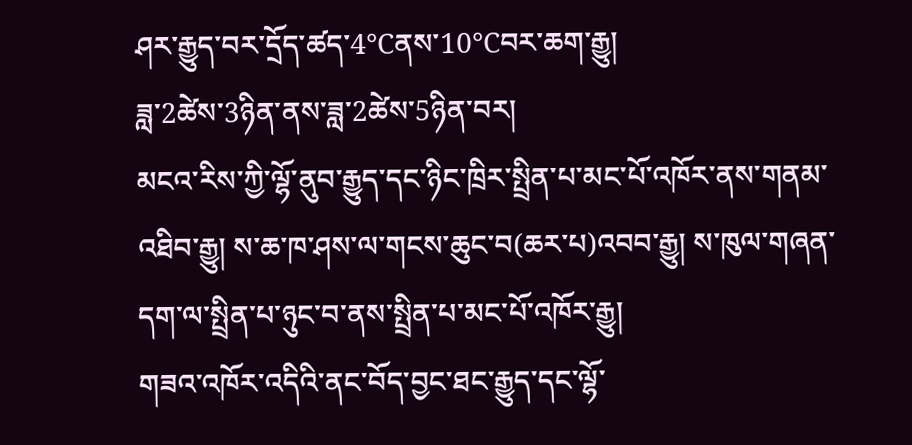ཤར་རྒྱུད་བར་དྲོད་ཚད་4℃ནས་10℃བར་ཆག་རྒྱུ།
ཟླ་2ཚེས་3ཉིན་ནས་ཟླ་2ཚེས་5ཉིན་བར།
མངའ་རིས་ཀྱི་ལྷོ་ནུབ་རྒྱུད་དང་ཉིང་ཁྲིར་སྤྲིན་པ་མང་པོ་འཁོར་ནས་གནམ་འཐིབ་རྒྱུ། ས་ཆ་ཁ་ཤས་ལ་གངས་ཆུང་བ(ཆར་པ)འབབ་རྒྱུ། ས་ཁུལ་གཞན་དག་ལ་སྤྲིན་པ་ཉུང་བ་ནས་སྤྲིན་པ་མང་པོ་འཁོར་རྒྱུ།
གཟའ་འཁོར་འདིའི་ནང་བོད་བྱང་ཐང་རྒྱུད་དང་ལྷོ་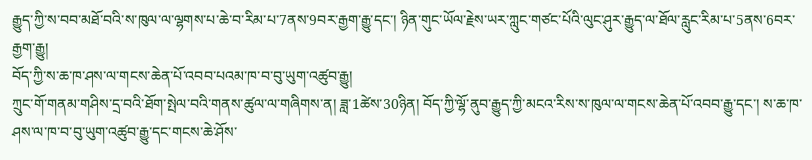རྒྱུད་ཀྱི་ས་བབ་མཐོ་བའི་ས་ཁུལ་ལ་ལྷགས་པ་ཆེ་བ་རིམ་པ་7ནས་9བར་རྒྱག་རྒྱུ་དང་། ཉིན་གུང་ཡོལ་རྗེས་ཡར་ཀླུང་གཙང་པོའི་ལུང་ཤུར་རྒྱུད་ལ་ཐོལ་རླུང་རིམ་པ་5ནས་6བར་རྒྱག་རྒྱུ།
བོད་ཀྱི་ས་ཆ་ཁ་ཤས་ལ་གངས་ཆེན་པོ་འབབ་པའམ་ཁ་བ་བུ་ཡུག་འཚུབ་རྒྱུ།
ཀྲུང་གོ་གནམ་གཤིས་དྲ་བའི་ཐོག་སྤེལ་བའི་གནས་ཚུལ་ལ་གཞིགས་ན། ཟླ་1ཚེས་30ཉིན། བོད་ཀྱི་ལྷོ་ནུབ་རྒྱུད་ཀྱི་མངའ་རིས་ས་ཁུལ་ལ་གངས་ཆེན་པོ་འབབ་རྒྱུ་དང་། ས་ཆ་ཁ་ཤས་ལ་ཁ་བ་བུ་ཡུག་འཚུབ་རྒྱུ་དང་གངས་ཆེ་ཤོས་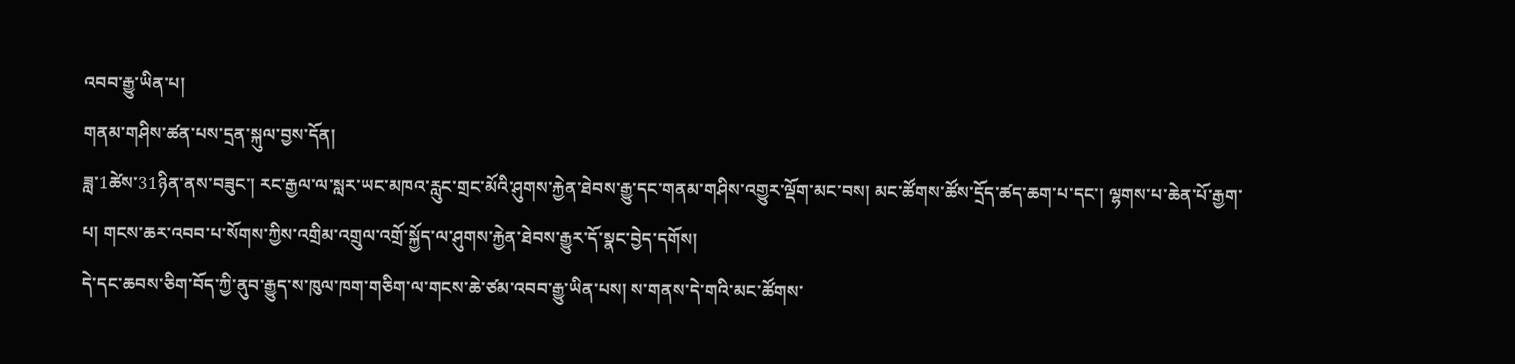འབབ་རྒྱུ་ཡིན་པ།
གནམ་གཤིས་ཚན་པས་དྲན་སྐུལ་བྱས་དོན།
ཟླ་1ཚེས་31ཉིན་ནས་བཟུང་། རང་རྒྱལ་ལ་སླར་ཡང་མཁའ་རླུང་གྲང་མོའི་ཤུགས་རྐྱེན་ཐེབས་རྒྱུ་དང་གནམ་གཤིས་འགྱུར་ལྡོག་མང་བས། མང་ཚོགས་ཚོས་དྲོད་ཚད་ཆག་པ་དང་། ལྷགས་པ་ཆེན་པོ་རྒྱག་པ། གངས་ཆར་འབབ་པ་སོགས་ཀྱིས་འགྲིམ་འགྲུལ་འགྲོ་སྐྱོད་ལ་ཤུགས་རྐྱེན་ཐེབས་རྒྱུར་དོ་སྣང་བྱེད་དགོས།
དེ་དང་ཆབས་ཅིག་བོད་ཀྱི་ནུབ་རྒྱུད་ས་ཁུལ་ཁག་གཅིག་ལ་གངས་ཆེ་ཙམ་འབབ་རྒྱུ་ཡིན་པས། ས་གནས་དེ་གའི་མང་ཚོགས་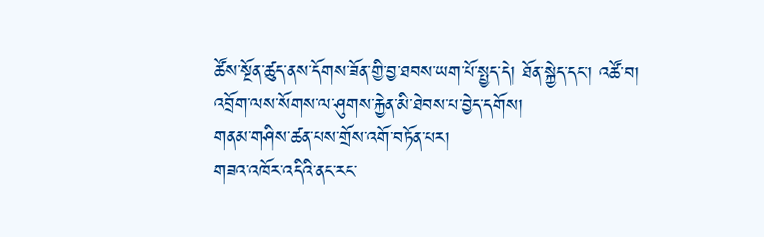ཚོས་སྔོན་ཚུད་ནས་དོགས་ཟོན་གྱི་བྱ་ཐབས་ཡག་པོ་སྤྱད་དེ། ཐོན་སྐྱེད་དང་། འཚོ་བ། འབྲོག་ལས་སོགས་ལ་ཤུགས་རྐྱེན་མི་ཐེབས་པ་བྱེད་དགོས།
གནམ་གཤིས་ཚན་པས་གྲོས་འགོ་བཏོན་པར།
གཟའ་འཁོར་འདིའི་ནང་རང་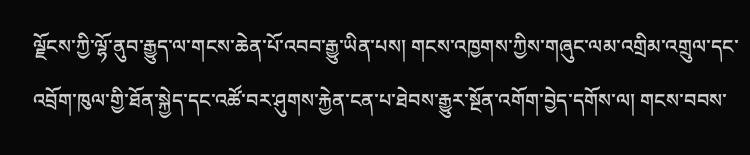ལྗོངས་ཀྱི་ལྷོ་ནུབ་རྒྱུད་ལ་གངས་ཆེན་པོ་འབབ་རྒྱུ་ཡིན་པས། གངས་འཁྱགས་ཀྱིས་གཞུང་ལམ་འགྲིམ་འགྲུལ་དང་འབྲོག་ཁུལ་གྱི་ཐོན་སྐྱེད་དང་འཚོ་བར་ཤུགས་རྐྱེན་ངན་པ་ཐེབས་རྒྱུར་སྔོན་འགོག་བྱེད་དགོས་ལ། གངས་བབས་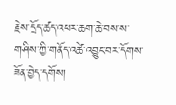རྗེས་དྲོད་ཚད་འཕར་ཆག་ཆེ་བས་ས་གཤིས་ཀྱི་གནོད་འཚེ་འབྱུང་བར་དོགས་ཟོན་བྱེད་དགོས།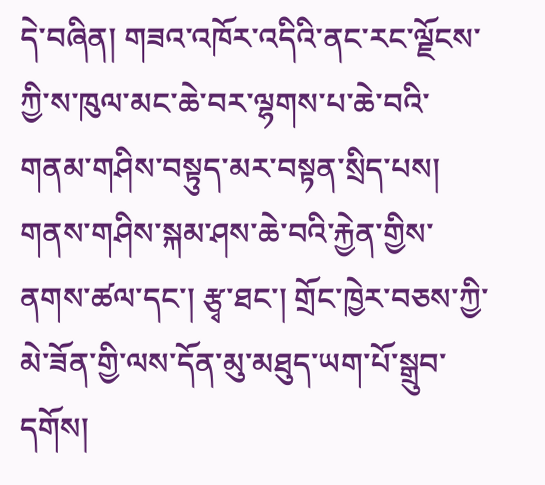དེ་བཞིན། གཟའ་འཁོར་འདིའི་ནང་རང་ལྗོངས་ཀྱི་ས་ཁུལ་མང་ཆེ་བར་ལྷགས་པ་ཆེ་བའི་གནམ་གཤིས་བསྟུད་མར་བསྟན་སྲིད་པས། གནས་གཤིས་སྐམ་ཤས་ཆེ་བའི་རྐྱེན་གྱིས་ནགས་ཚལ་དང་། རྩྭ་ཐང་། གྲོང་ཁྱེར་བཅས་ཀྱི་མེ་ཟོན་གྱི་ལས་དོན་མུ་མཐུད་ཡག་པོ་སྒྲུབ་དགོས།